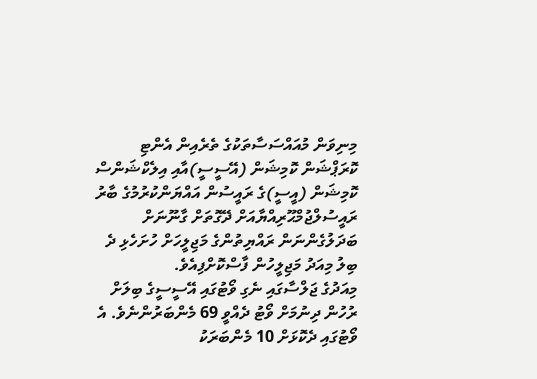މިނިވަން މުއައްސަސާތަކުގެ ތެރެއިން އެންޓި ކޮރަޕްޝަން ކޮމިޝަން (އޭސީސީ)އާއި އިލެކްޝަންސް ކޮމިޝަން (އީސީ)ގެ ރައީސުން އައްޔަންކުރުމުގެ ބާރު ރައީސުލްޖުމްޙޫރިއްޔާއަށް ދޭގޮތަށް ގާނޫނަށް ބަދަލުގެންނަން ރައްޔިތުންގެ މަޖިލީހަށް ހުށަހެޅި ދެ ބިލު މިއަދު މަޖިލީހުން ފާސްކޮށްފިއެވެ.
މިއަދުގެ ޖަލްސާގައި ނެގި ވޯޓުގައި އޭސީސީގެ ބިލަށް ރުހުން ދިނުމަށް ވޯޓު ދެއްވީ 69 މެންބަރުންނެވެ. އެ ވޯޓުގައި ދެކޮޅަށް 10 މެންބަރަކު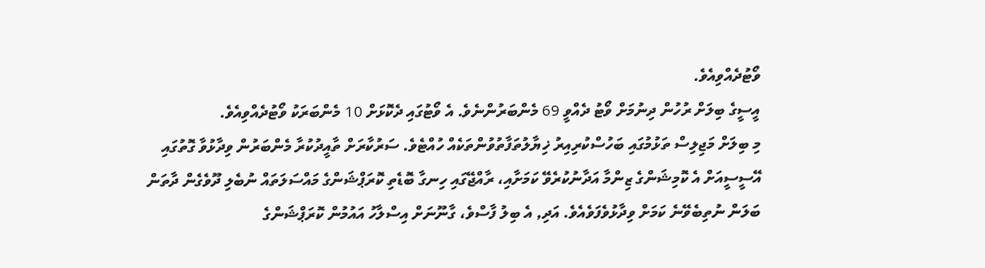ވޯޓުދެއްވިއެވެ.
އީސީގެ ބިލަށް ރުހުން ދިނުމަށް ވޯޓު ދެއްވީ 69 މެންބަރުންނެވެ. އެ ވޯޓުގައި ދެކޮޅަށް 10 މެންބަރަކު ވޯޓުދެއްވިއެވެ.
މި ބިލަށް މަޖިލިސް ތަޅުމުގައި ބަހުސްކުރިއިރު ޚިޔާލުތަފާތުވުންތަކެއް ހުއްޓެވެ. ސަރުކާރަށް ތާއީދުކުރާ މެންބަރުން ވިދާޅުވާ ގޮތުގައި އޭސީސީއަށް އެ ކޮމިޝަންގެ ޒިންމާ އަދާނުކުރެވޭ ކަމަށާއި، ރާއްޖޭގައި ހިނގާ ބޮޑެތި ކޮރަޕްޝަންގެ މައްސަލަތައް ނުބެލި ދޫވެގެން ދާތަން ބަލަން ނުތިބެވޭނެ ކަމަށް ވިދާޅުވެފަވެއެވެ. އަދި, އެ ބިލު ފާސްވެ، ގާނޫނަށް އިސްލާހު އައުމުން ކޮރަޕްޝަންގެ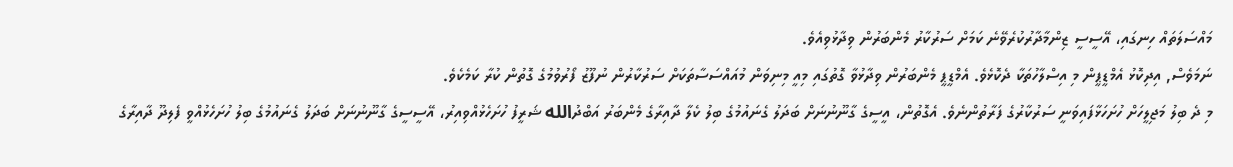މައްސަލަތައް ހިނގައި، އޭސީސީ ޒިންމާދާރުކުރެވޭނެ ކަމަށް ސަރުކާރު މެންބަރުން ވިދާޅުވިއެވެ.
ނަމަވެސް, އިދިކޮޅު އެމްޑީޕީން މި އިސްލާހުތަކާ ދެކޮޅެވެ. އެމްޑީޕީ މެންބަރުން ވިދާޅުވާ ގޮތުގައި މިއީ މިނިވަން މުއައްސަސާތަކަށް ސަރުކާރުން ނުފޫޒު ފޯރުވުމުގެ ގޮތުން ކުރާ ކަމެކެވެ.
މި ދެ ބިލު މަޖިލީހަށް ހުށަހަޅާފައިވަނީ ސަރުކާރުގެ ފަރާތުންނެވެ. އެގޮތުން، އީސީގެ ގާނޫނުނަށް ބަދަލު ގެނައުމުގެ ބިލު ކެލާ ދާއިރާގެ މެންބަރު އަބްދުالله ޝަރީފު ހުށަހެޅުއްވިއިރު، އޭސީސީގެ ގާނޫނުނަށް ބަދަލު ގެނައުމުގެ ބިލު ހުށަހެޅުއްވީ ފެލިދޫ ދާއިރާގެ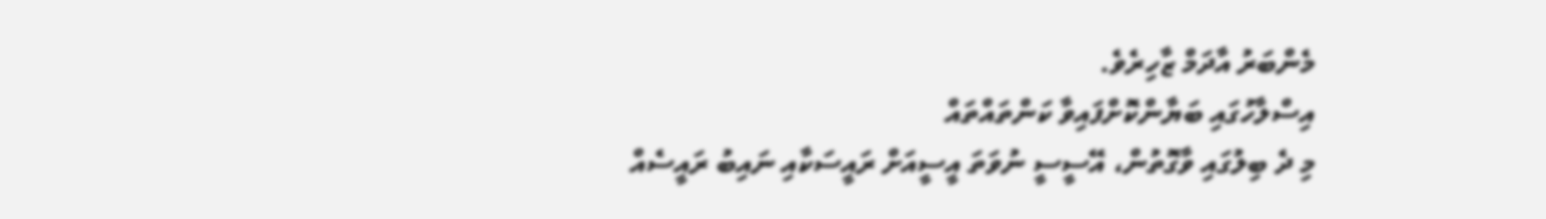މެންބަރު އާދަމް ޒާހިރެވެ.
އިސްލާހުގައި ބަޔާންކޮށްފައިވާ ކަންތައްތައް
މި ދެ ބިލުގައި ވާގޮތުން، އޭސީސީ ނުވަތަ އީސީއަށް ރައީސަކާއި ނައިބު ރައީސެއް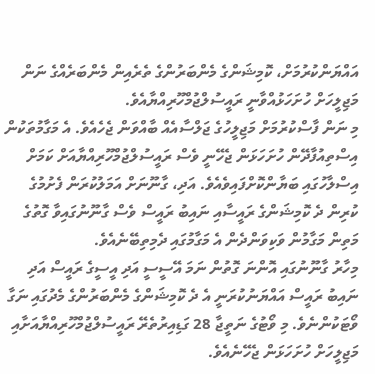އައްޔަންކުރުމަށް، ކޮމިޝަންގެ މެންބަރުންގެ ތެރެއިން މެންބަރެއްގެ ނަން މަޖިލީހަށް ހުށަހަޅުއްވާނީ ރައީސުލްޖުމްހޫރިއްޔާއެވެ.
މި ނަން ފާސްކުރުމަށް މަޖިލީހުގެ ޖަލްސާއެއް ބާއްވަން ޖެހެއެވެ. އެ މަގާމުތަކުން އިސްތިއުފާދޭން ހުށަހަޅަން ޖެހޭނީ ވެސް ރައީސުލްޖުމްހޫރިއްޔާއަށް ކަމަށް އިސްލާހުގައި ބަޔާންކޮށްފައިވެއެވެ. އަދި، ގާނޫނަށް އަމަލުކުރަން ފެށުމުގެ ކުރިން ދެ ކޮމިޝަންގެ ރައީސާއި ނައިބު ރައީސް ވެސް ގާނޫނުގައިވާ ގޮތުގެ މަތިން މަގާމުން ވަކިވަންދެން އެ މަގާމުގައި ދެމިތިބޭނެއެވެ.
މިހާރު ގާނޫނުގައި އޮންނަ ގޮތުން ނަމަ އޭސީސީ އަދި އީސީގެ ރައީސް އަދި ނައިބު ރައީސް އައްޔަނުކުރަނީ އެ ދެ ކޮމިޝަންގެ މެންބަރުންގެ މެދުގައި ނަގާ ވޯޓަކުންނެވެ. މި ވޯޓުގެ ނަތީޖާ 28 ގަޑިއިރުތެރޭ ރައީސުލްޖުމްހޫރިއްޔާއަށާއި މަޖިލީހަށް ހުށަހަޅަން ޖެހޭނެއެވެ.